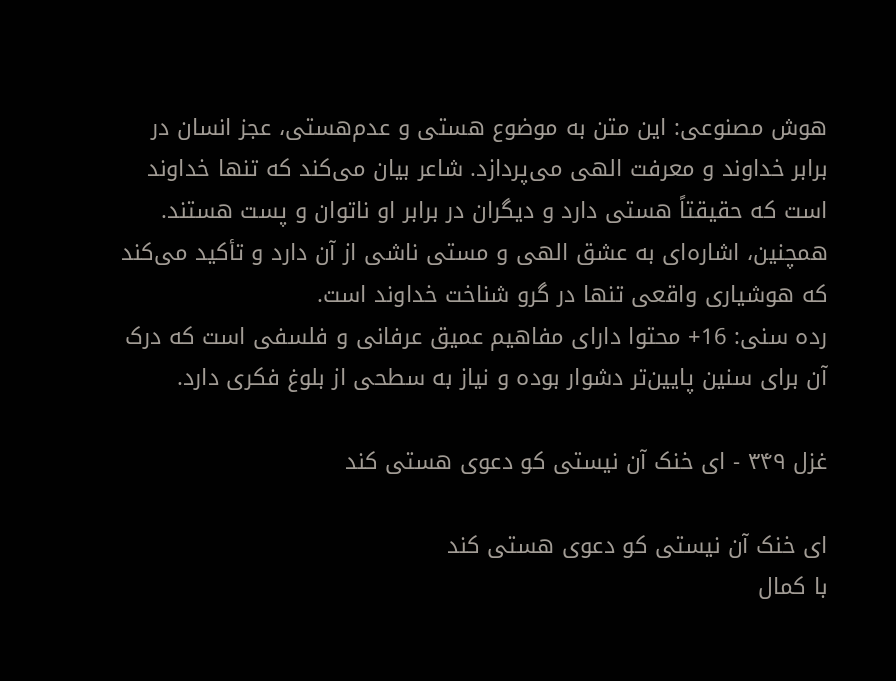هوش مصنوعی: این متن به موضوع هستی و عدم‌هستی، عجز انسان در برابر خداوند و معرفت الهی می‌پردازد. شاعر بیان می‌کند که تنها خداوند است که حقیقتاً هستی دارد و دیگران در برابر او ناتوان و پست هستند. همچنین، اشاره‌ای به عشق الهی و مستی ناشی از آن دارد و تأکید می‌کند که هوشیاری واقعی تنها در گرو شناخت خداوند است.
رده سنی: 16+ محتوا دارای مفاهیم عمیق عرفانی و فلسفی است که درک آن برای سنین پایین‌تر دشوار بوده و نیاز به سطحی از بلوغ فکری دارد.

غزل ۳۴۹ - ای خنک آن نیستی کو دعوی هستی کند

ای خنک آن نیستی کو دعوی هستی کند
با کمال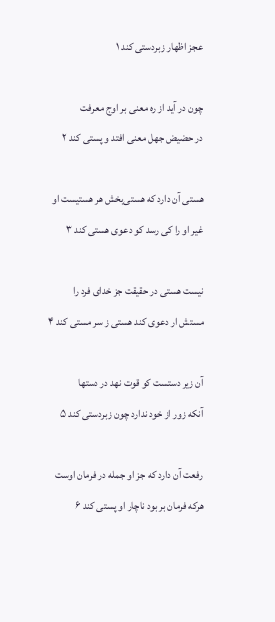عجز اظهار زبردستی کند ۱

چون در آید از ره معنی بر اوج معرفت
در حضیض جهل معنی افتد و پستی کند ۲

هستی آن دارد که هستی‌بخش هر هستیست او
غیر او را کی رسد کو دعوی هستی کند ۳

نیست هستی در حقیقت جز خدای فرد را
مستش ار دعوی کند هستی ز سر مستی کند ۴

آن زیر دستست کو قوت نهد در دستها
آنکه زور از خود ندارد چون زبردستی کند ۵

رفعت آن دارد که جز او جمله در فرمان اوست
هرکه فرمان بر بود ناچار او پستی کند ۶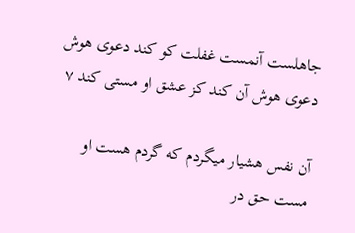جاهلست آنمست غفلت کو کند دعوی هوش
دعوی هوش آن کند کز عشق او مستی کند ۷

آن نفس هشیار میگردم که گردم هست او
مست حق در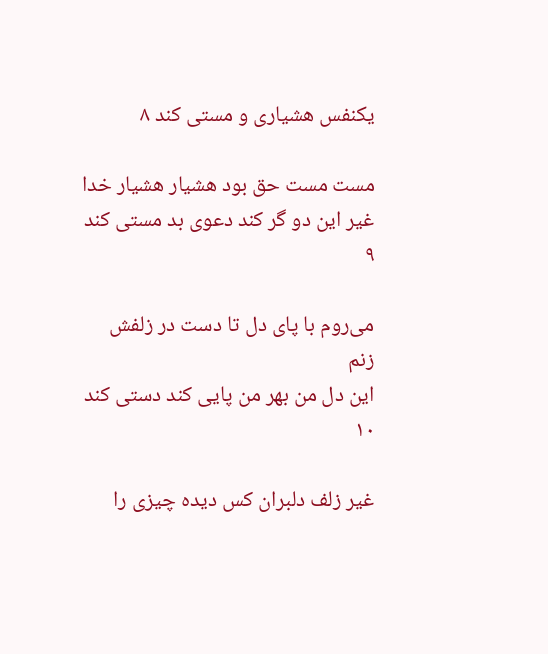یکنفس هشیاری و مستی کند ۸

مست مست حق بود هشیار هشیار خدا
غیر این دو گر کند دعوی بد مستی کند ۹

می‌روم با پای دل تا دست در زلفش زنم
این دل من بهر من پایی کند دستی کند ۱۰

غیر زلف دلبران کس دیده چیزی را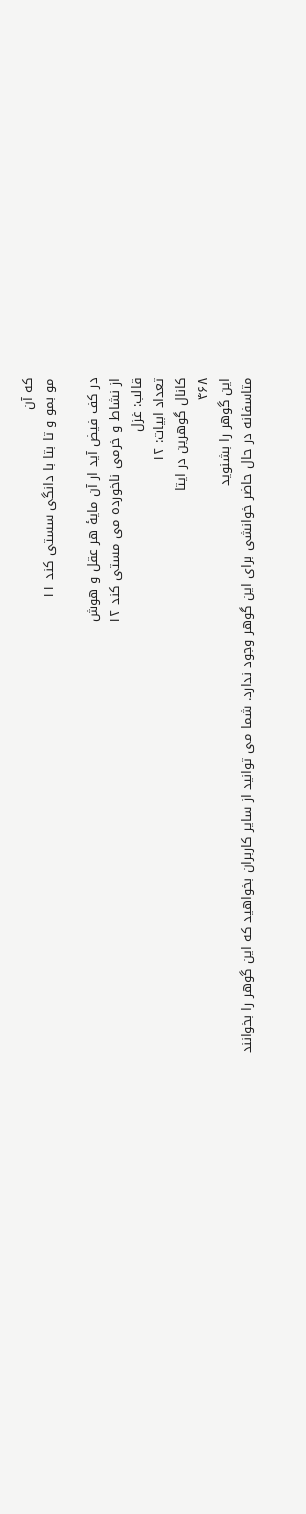که آن
مو بمو و تا بتا با دانگی سستی کند ۱۱

در کف فیض آید ار آن مایهٔ هر عقل و هوش
از نشاط و خرمی ناخورده می مستی کند ۱۲
قالب: غزل
تعداد ابیات: ۱۲
کانال گوهرین در ایتا
۴۶۸
این گوهر را بشنوید
متاسفانه در حال حاضر خوانشی برای این گوهر وجود ندارد. شما می توانید از سایر کاربران بخواهید که این گوهر را بخوانند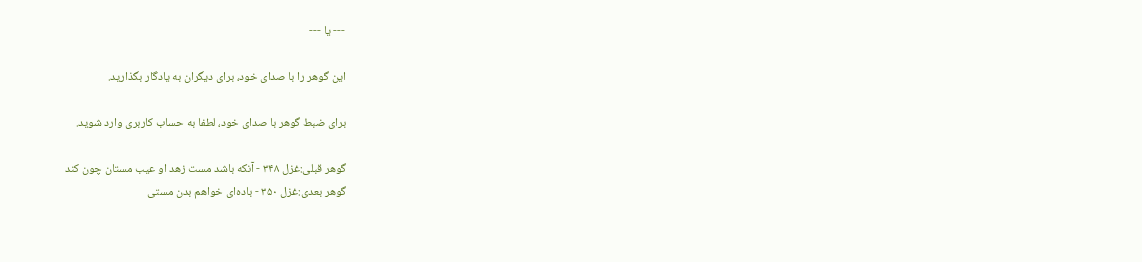--- یا ---

این گوهر را با صدای خود، برای دیگران به یادگار بگذارید.

برای ضبط گوهر با صدای خود، لطفا به حساب کاربری وارد شوید.

گوهر قبلی:غزل ۳۴۸ - آنکه باشد مست زهد او عیب مستان چون کند
گوهر بعدی:غزل ۳۵۰ - باده‌ای خواهم بدن مستی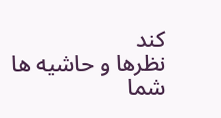کند
نظرها و حاشیه ها
شما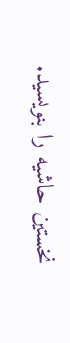نخستین حاشیه را بنویسید.